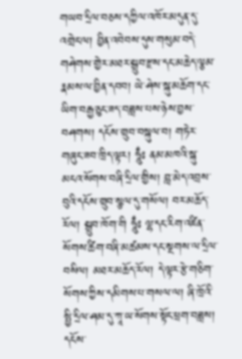གཡབ་དྲིལ་བཅས་དཀྱིལ་འཁོར་མདུན་དུ་འགྲེང་ལ། བྱིན་འབེབས་དུས་གསུམ་བདེ་གཤེགས་གྱེར་མཐར་སྒྲུབ་རྫས་དང་མཆེད་ལྕམ་རྣམས་ལ་བྱིན་དབབ། ཡེ་ཤེས་སྐུ་མཆོག་དང་ཡིག་བརྒྱ་ཅུང་ཟད་བཟླས་པས་ཉེས་བྱས་བཤགས། དངོས་གྲུབ་བསྐུལ་བ། གཏེར་གཞུང་ཟབ་ཁྲིད་ལྟར། ཧཱུྃཿ ནམ་མཁའི་སྐུ་མངའ་སོགས་བཞི་དྲིལ་གྱིས། བླ་མེད་འབྲས་བུའི་དངོས་གྲུབ་སྩལ་དུ་གསོལ། བར་མཆོད་རོལ། སྒྲུབ་ཁོག་གི ཧཱུྃཿ ལྷ་དང་རིག་འཛིན་སོགས་ཚིག་བཞི་མཚམས་དང་སྔགས་ལ་དྲིལ་བསིལ། མཐར་མཆོད་རོལ། དེ་ལྟར་རྩེ་གཅིག་སོགས་ཀྱིས་དམིགས་པ་གསལ་ལ། ཞི་ཁྲོའི་སྤྱི་དྲིལ་ཤམ་དུ་ཀཱ་ཡ་སོགས་སྟོང་ཕྲག་བཟླས། དངོས་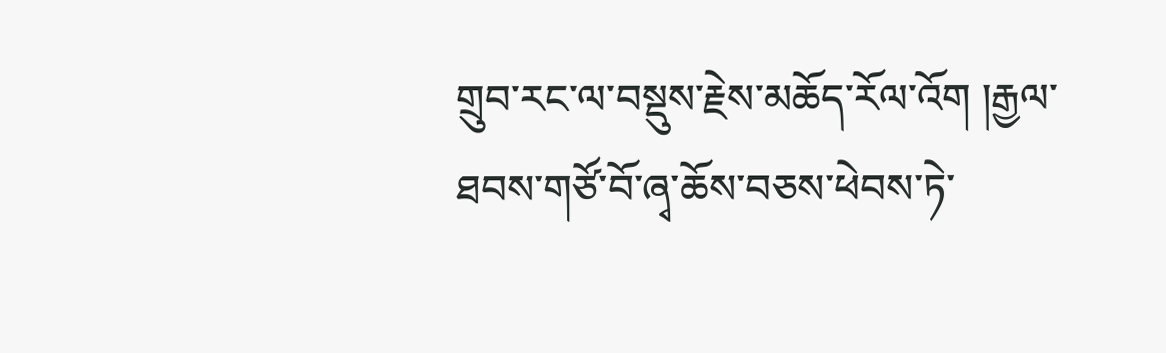གྲུབ་རང་ལ་བསྡུས་རྗེས་མཆོད་རོལ་འོག །རྒྱལ་ཐབས་གཙོ་བོ་ཞྭ་ཆོས་བཅས་ཕེབས་ཏེ་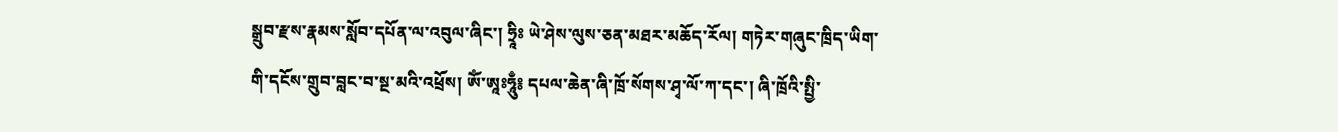སྒྲུབ་རྫས་རྣམས་སློབ་དཔོན་ལ་འབུལ་ཞིང་། ཧྲཱིཿ ཡེ་ཤེས་ལུས་ཅན་མཐར་མཆོད་རོལ། གཏེར་གཞུང་ཁྲིད་ཡིག་གི་དངོས་གྲུབ་བླང་བ་སྔ་མའི་འཕྲོས། ཨོཾ་ཨཱཿཧཱུྃ༔ དཔལ་ཆེན་ཞི་ཁྲོ་སོགས་ཤྭ་ལོ་ཀ་དང་། ཞི་ཁྲོའི་སྤྱི་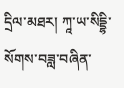དྲིལ་མཐར། ཀཱ་ཡ་སིདྡྷི་སོགས་བཟླ་བཞིན་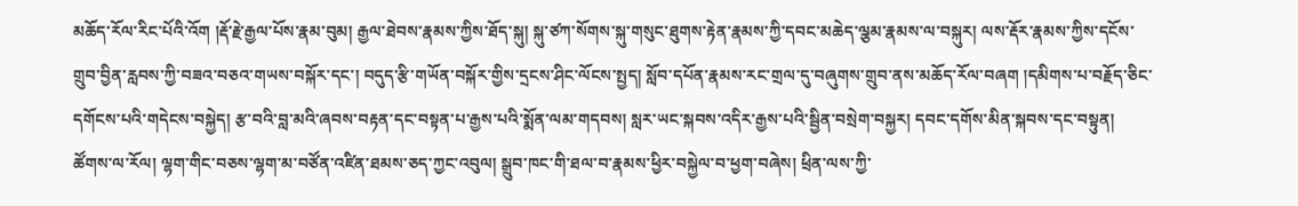མཆོད་རོལ་རིང་པོའི་འོག །རྡོ་རྗེ་རྒྱལ་པོས་རྣམ་བུམ། རྒྱལ་ཐེབས་རྣམས་ཀྱིས་ཐོད་སྐུ། སྐུ་ཙཀ་སོགས་སྐུ་གསུང་ཐུགས་རྟེན་རྣམས་ཀྱི་དབང་མཆེད་ལྕམ་རྣམས་ལ་བསྐུར། ལས་རྡོར་རྣམས་ཀྱིས་དངོས་གྲུབ་བྱིན་རླབས་ཀྱི་བཟའ་བཅའ་གཡས་བསྐོར་དང་། བདུད་རྩི་གཡོན་བསྐོར་གྱིས་དྲངས་ཤིང་ལོངས་སྤྱད། སློབ་དཔོན་རྣམས་རང་གྲལ་དུ་བཞུགས་གྲུབ་ནས་མཆོད་རོལ་བཞག །དམིགས་པ་བརྗོད་ཅིང་དགོངས་པའི་གདེངས་བསྐྱེད། རྩ་བའི་བླ་མའི་ཞབས་བརྟན་དང་བསྟན་པ་རྒྱས་པའི་སྨོན་ལམ་གདབས། སླར་ཡང་སྐབས་འདིར་རྒྱས་པའི་སྦྱིན་བསྲེག་བསྐྱར། དབང་དགོས་མིན་སྐབས་དང་བསྟུན། ཚོགས་ལ་རོལ། ལྷག་གིང་བཅས་ལྷག་མ་བཙོན་འཛིན་ཐམས་ཅད་ཀྱང་འབུལ། སྒྲུབ་ཁང་གི་ཐལ་བ་རྣམས་ཕྱིར་བསྐྱེལ་བ་ཕྱག་བཞེས། ཕྲིན་ལས་ཀྱི་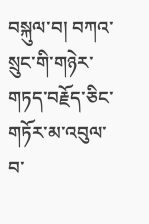བསྐུལ་བ། བཀའ་སྲུང་གི་གཉེར་གཏད་བརྗོད་ཅིང་གཏོར་མ་འབུལ་བ་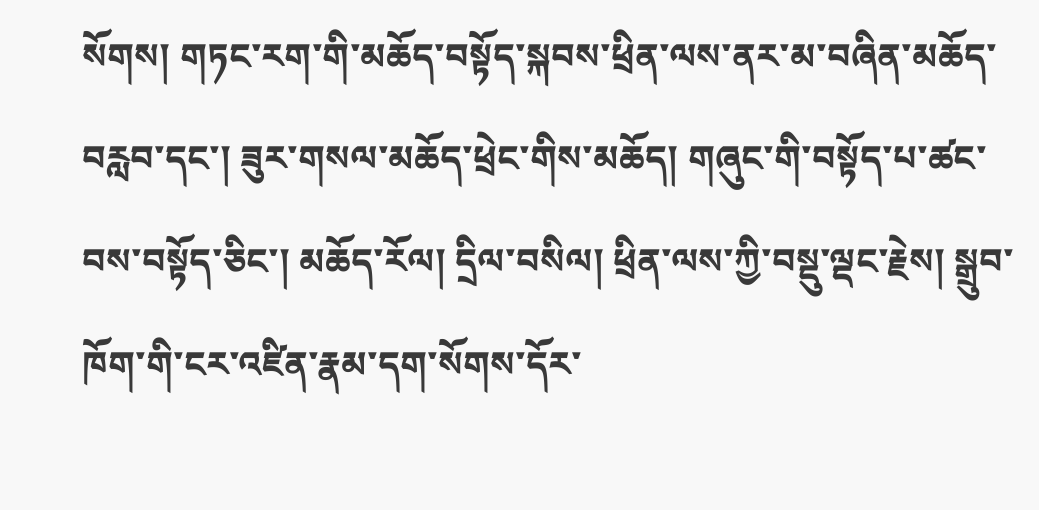སོགས། གཏང་རག་གི་མཆོད་བསྟོད་སྐབས་ཕྲིན་ལས་ནར་མ་བཞིན་མཆོད་བརླབ་དང་། ཟུར་གསལ་མཆོད་ཕྲེང་གིས་མཆོད། གཞུང་གི་བསྟོད་པ་ཚང་བས་བསྟོད་ཅིང་། མཆོད་རོལ། དྲིལ་བསིལ། ཕྲིན་ལས་ཀྱི་བསྡུ་ལྡང་རྗེས། སྒྲུབ་ཁོག་གི་ངར་འཛིན་རྣམ་དག་སོགས་དོར་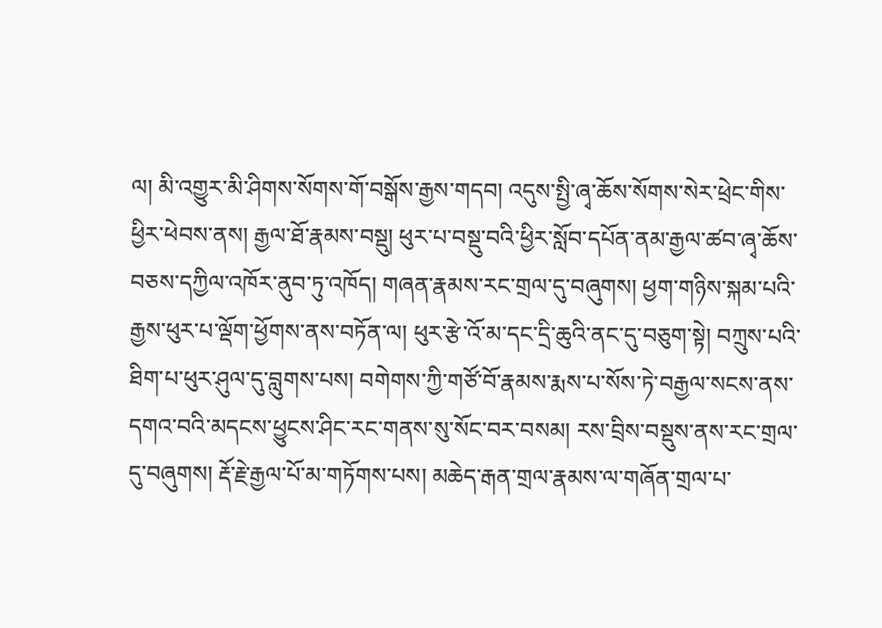ལ། མི་འགྱུར་མི་ཤིགས་སོགས་གོ་བསྒོས་རྒྱས་གདབ། འདུས་སྤྱི་ཞྭ་ཆོས་སོགས་སེར་ཕྲེང་གིས་ཕྱིར་ཕེབས་ནས། རྒྱལ་ཐོ་རྣམས་བསྡུ། ཕུར་པ་བསྡུ་བའི་ཕྱིར་སློབ་དཔོན་ནམ་རྒྱལ་ཚབ་ཞྭ་ཆོས་བཅས་དཀྱིལ་འཁོར་ནུབ་ཏུ་འཁོད། གཞན་རྣམས་རང་གྲལ་དུ་བཞུགས། ཕྱག་གཉིས་སྐམ་པའི་རྒྱས་ཕུར་པ་ལྡོག་ཕྱོགས་ནས་བཏོན་ལ། ཕུར་རྩེ་འོ་མ་དང་དྲི་ཆུའི་ནང་དུ་བཅུག་སྟེ། བཀྲུས་པའི་ཐིག་པ་ཕུར་ཤུལ་དུ་བླུགས་པས། བགེགས་ཀྱི་གཙོ་བོ་རྣམས་རྨས་པ་སོས་ཏེ་བརྒྱལ་སངས་ནས་དགའ་བའི་མདངས་ཕྱུངས་ཤིང་རང་གནས་སུ་སོང་བར་བསམ། རས་བྲིས་བསྡུས་ནས་རང་གྲལ་དུ་བཞུགས། རྡོ་རྗེ་རྒྱལ་པོ་མ་གཏོགས་པས། མཆེད་རྒན་གྲལ་རྣམས་ལ་གཞོན་གྲལ་པ་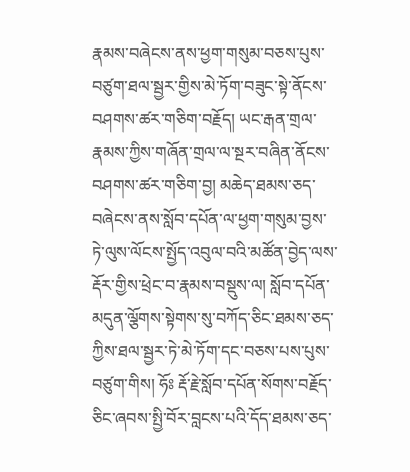རྣམས་བཞེངས་ནས་ཕྱག་གསུམ་བཅས་པུས་བཙུག་ཐལ་སྦྱར་གྱིས་མེ་ཏོག་བཟུང་སྟེ་ནོངས་བཤགས་ཚར་གཅིག་བརྗོད། ཡང་རྒན་གྲལ་རྣམས་ཀྱིས་གཞོན་གྲལ་ལ་སྔར་བཞིན་ནོངས་བཤགས་ཚར་གཅིག་བྱ། མཆེད་ཐམས་ཅད་བཞེངས་ནས་སློབ་དཔོན་ལ་ཕྱག་གསུམ་བྱས་ཏེ་ལུས་ལོངས་སྤྱོད་འབུལ་བའི་མཚོན་བྱེད་ལས་རྡོར་གྱིས་ཕྲེང་བ་རྣམས་བསྡུས་ལ། སློབ་དཔོན་མདུན་ལྕོགས་སྟེགས་སུ་བཀོད་ཅིང་ཐམས་ཅད་ཀྱིས་ཐལ་སྦྱར་ཏེ་མེ་ཏོག་དང་བཅས་པས་པུས་བཙུག་གིས། ཧོཿ རྡོ་རྗེ་སློབ་དཔོན་སོགས་བརྗོད་ཅིང་ཞབས་སྤྱི་བོར་བླངས་པའི་དོད་ཐམས་ཅད་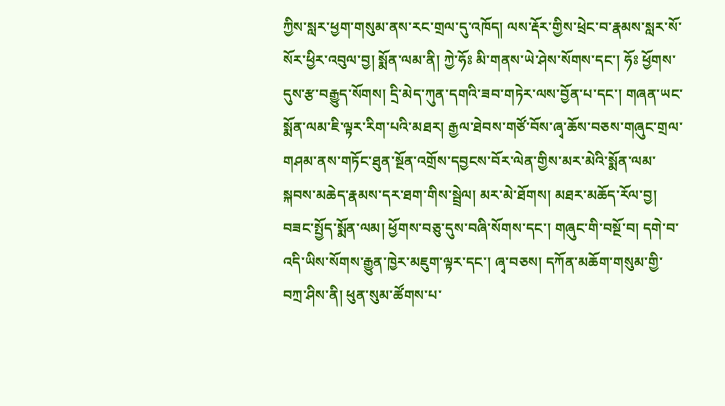ཀྱིས་སླར་ཕྱག་གསུམ་ནས་རང་གྲལ་དུ་འཁོད། ལས་རྡོར་གྱིས་ཕྲེང་བ་རྣམས་སླར་སོ་སོར་ཕྱིར་འབུལ་བྱ། སྨོན་ལམ་ནི། ཀྱེ་ཧོཿ མི་གནས་ཡེ་ཤེས་སོགས་དང་། ཧོཿ ཕྱོགས་དུས་རྩ་བརྒྱུད་སོགས། དྲི་མེད་ཀུན་དགའི་ཟབ་གཏེར་ལས་བྱོན་པ་དང་། གཞན་ཡང་སྨོན་ལམ་ཇི་ལྟར་རིག་པའི་མཐར། རྒྱལ་ཐེབས་གཙོ་བོས་ཞྭ་ཆོས་བཅས་གཞུང་གྲལ་གཤམ་ནས་གཏོང་ཐུན་སྔོན་འགྲོས་དབྱངས་བོར་ལེན་གྱིས་མར་མེའི་སྨོན་ལམ་སྐབས་མཆེད་རྣམས་དར་ཐག་གིས་སྦྲེལ། མར་མེ་ཐོགས། མཐར་མཆོད་རོལ་བྱ། བཟང་སྤྱོད་སྨོན་ལམ། ཕྱོགས་བཅུ་དུས་བཞི་སོགས་དང་། གཞུང་གི་བསྔོ་བ། དགེ་བ་འདི་ཡིས་སོགས་རྒྱུན་ཁྱེར་མཇུག་ལྟར་དང་། ཞྭ་བཅས། དཀོན་མཆོག་གསུམ་གྱི་བཀྲ་ཤིས་ནི། ཕུན་སུམ་ཚོགས་པ་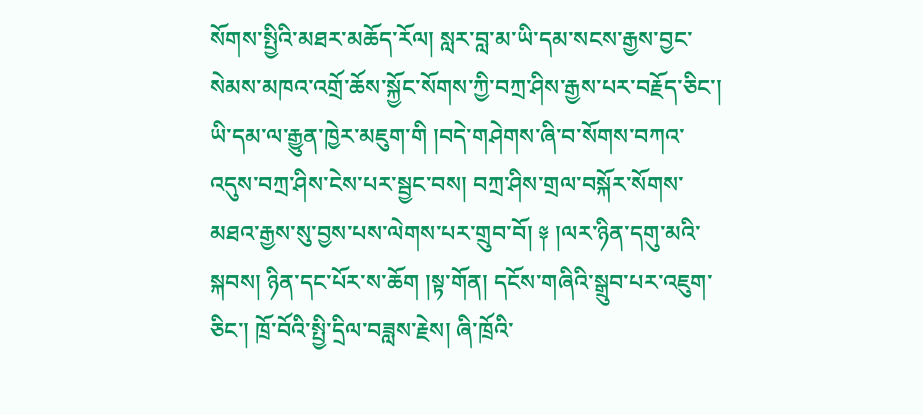སོགས་སྤྱིའི་མཐར་མཆོད་རོལ། སླར་བླ་མ་ཡི་དམ་སངས་རྒྱས་བྱང་སེམས་མཁའ་འགྲོ་ཆོས་སྐྱོང་སོགས་ཀྱི་བཀྲ་ཤིས་རྒྱས་པར་བརྗོད་ཅིང་། ཡི་དམ་ལ་རྒྱུན་ཁྱེར་མཇུག་གི །བདེ་གཤེགས་ཞི་བ་སོགས་བཀའ་འདུས་བཀྲ་ཤིས་ངེས་པར་སྦྱང་བས། བཀྲ་ཤིས་གྲལ་བསྐོར་སོགས་མཐའ་རྒྱས་སུ་བྱས་པས་ལེགས་པར་གྲུབ་བོ། ༈ །ལར་ཉིན་དགུ་མའི་སྐབས། ཉིན་དང་པོར་ས་ཆོག །སྟ་གོན། དངོས་གཞིའི་སྒྲུབ་པར་འཇུག་ཅིང་། ཁྲོ་བོའི་སྤྱི་དྲིལ་བཟླས་རྗེས། ཞི་ཁྲོའི་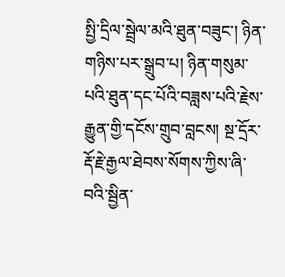སྤྱི་དྲིལ་སྦྲེལ་མའི་ཐུན་བཟུང་། ཉིན་གཉིས་པར་སྒྲུབ་པ། ཉིན་གསུམ་པའི་ཐུན་དང་པོའི་བཟླས་པའི་རྗེས་རྒྱུན་གྱི་དངོས་གྲུབ་བླངས། སྔ་དྲོར་རྡོ་རྗེ་རྒྱལ་ཐེབས་སོགས་ཀྱིས་ཞི་བའི་སྦྱིན་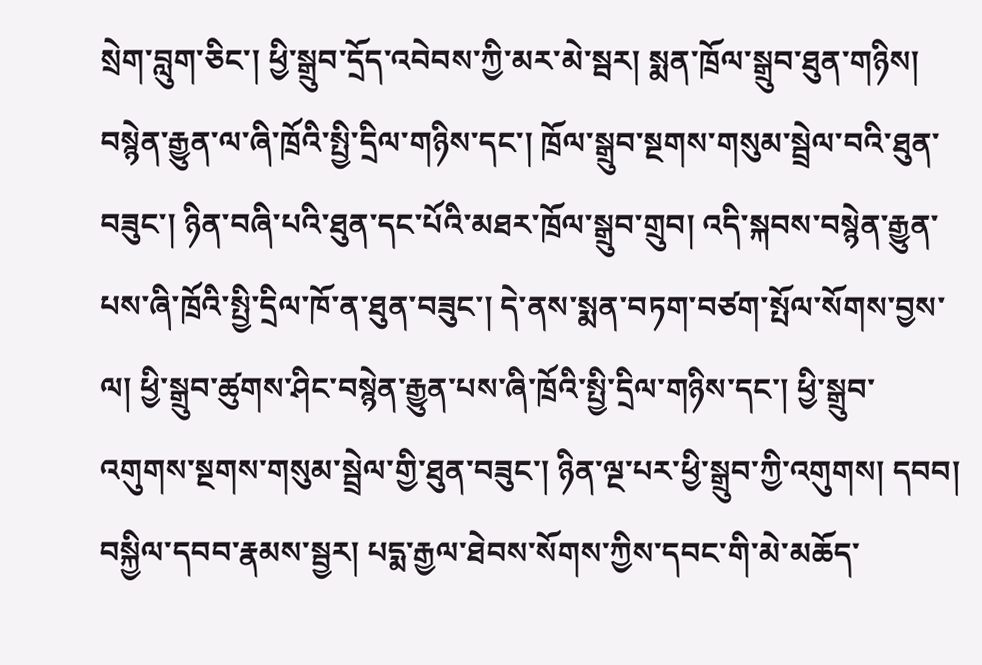སྲེག་བླུག་ཅིང་། ཕྱི་སྒྲུབ་དྲོད་འབེབས་ཀྱི་མར་མེ་སྦར། སྨན་ཁྲོལ་སྒྲུབ་ཐུན་གཉིས། བསྙེན་རྒྱུན་ལ་ཞི་ཁྲོའི་སྤྱི་དྲིལ་གཉིས་དང་། ཁྲོལ་སྒྲུབ་སྔགས་གསུམ་སྦྲེལ་བའི་ཐུན་བཟུང་། ཉིན་བཞི་པའི་ཐུན་དང་པོའི་མཐར་ཁྲོལ་སྒྲུབ་གྲུབ། འདི་སྐབས་བསྙེན་རྒྱུན་པས་ཞི་ཁྲོའི་སྤྱི་དྲིལ་ཁོ་ན་ཐུན་བཟུང་། དེ་ནས་སྨན་བཏག་བཙག་སྤོལ་སོགས་བྱས་ལ། ཕྱི་སྒྲུབ་ཚུགས་ཤིང་བསྙེན་རྒྱུན་པས་ཞི་ཁྲོའི་སྤྱི་དྲིལ་གཉིས་དང་། ཕྱི་སྒྲུབ་འགུགས་སྔགས་གསུམ་སྦྲེལ་གྱི་ཐུན་བཟུང་། ཉིན་ལྔ་པར་ཕྱི་སྒྲུབ་ཀྱི་འགུགས། དབབ། བསྐྱིལ་དབབ་རྣམས་སྦྱར། པདྨ་རྒྱལ་ཐེབས་སོགས་ཀྱིས་དབང་གི་མེ་མཆོད་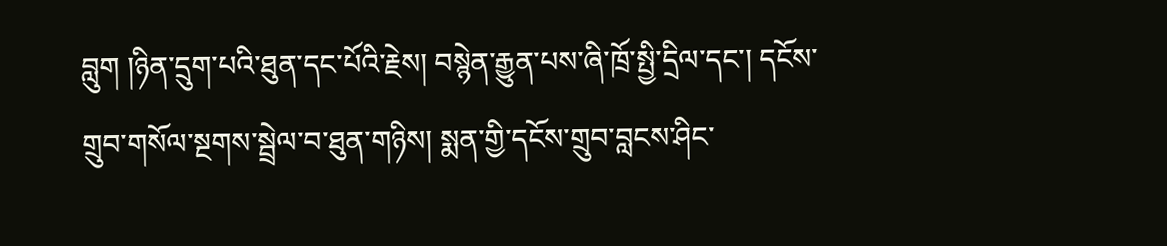བླུག །ཉིན་དྲུག་པའི་ཐུན་དང་པོའི་རྗེས། བསྙེན་རྒྱུན་པས་ཞི་ཁྲོ་སྤྱི་དྲིལ་དང་། དངོས་གྲུབ་གསོལ་སྔགས་སྦྲེལ་བ་ཐུན་གཉིས། སྨན་གྱི་དངོས་གྲུབ་བླངས་ཤིང་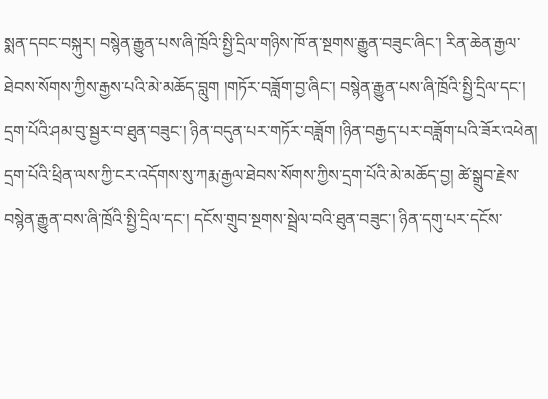སྨན་དབང་བསྐུར། བསྙེན་རྒྱུན་པས་ཞི་ཁྲོའི་སྤྱི་དྲིལ་གཉིས་ཁོ་ན་སྔགས་རྒྱུན་བཟུང་ཞིང་། རིན་ཆེན་རྒྱལ་ཐེབས་སོགས་ཀྱིས་རྒྱས་པའི་མེ་མཆོད་བླུག །གཏོར་བཟློག་བྱ་ཞིང་། བསྙེན་རྒྱུན་པས་ཞི་ཁྲོའི་སྤྱི་དྲིལ་དང་། དྲག་པོའི་ཤམ་བུ་སྦྱར་བ་ཐུན་བཟུང་། ཉིན་བདུན་པར་གཏོར་བཟློག །ཉིན་བརྒྱད་པར་བཟློག་པའི་ཟོར་འཕེན། དྲག་པོའི་ཕྲིན་ལས་ཀྱི་ངར་འདོགས་སུ་ཀརྨ་རྒྱལ་ཐེབས་སོགས་ཀྱིས་དྲག་པོའི་མེ་མཆོད་བྱ། ཚེ་སྒྲུབ་རྗེས་བསྙེན་རྒྱུན་བས་ཞི་ཁྲོའི་སྤྱི་དྲིལ་དང་། དངོས་གྲུབ་སྔགས་སྦྲེལ་བའི་ཐུན་བཟུང་། ཉིན་དགུ་པར་དངོས་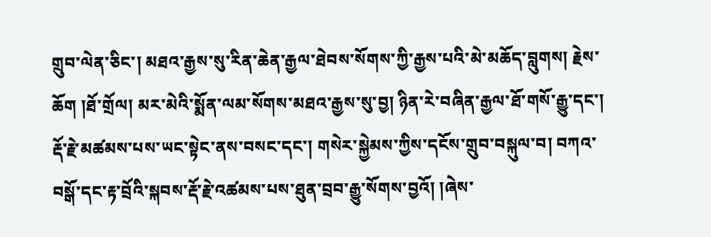གྲུབ་ལེན་ཅིང་། མཐའ་རྒྱས་སུ་རིན་ཆེན་རྒྱལ་ཐེབས་སོགས་ཀྱི་རྒྱས་པའི་མེ་མཆོད་བླུགས། རྗེས་ཆོག །ཐོ་གྲོལ། མར་མེའི་སྨོན་ལམ་སོགས་མཐའ་རྒྱས་སུ་བྱ། ཉིན་རེ་བཞིན་རྒྱལ་ཐོ་གསོ་རྒྱུ་དང་། རྡོ་རྗེ་མཚམས་པས་ཡང་སྟེང་ནས་བསང་དང་། གསེར་སྐྱེམས་ཀྱིས་དངོས་གྲུབ་བསྐུལ་བ། བཀའ་བསྒོ་དང་རྟ་བྲོའི་སྐབས་རྡོ་རྗེ་འཚམས་པས་ཐུན་བྲབ་རྒྱུ་སོགས་བྱའོ། །ཞེས་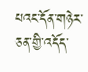པའང་དོན་གཉེར་ཅན་གྱི་འདོད་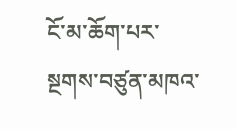ངོ་མ་ཆོག་པར་སྔགས་བཙུན་མཁའ་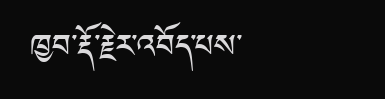ཁྱབ་རྡོ་རྗེར་འབོད་པས་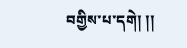བགྱིས་པ་དགེ། །།